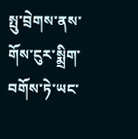སྤུ་བྲེགས་ནས་གོས་ངུར་སྨྲིག་བགོས་ཏེ་ཡང་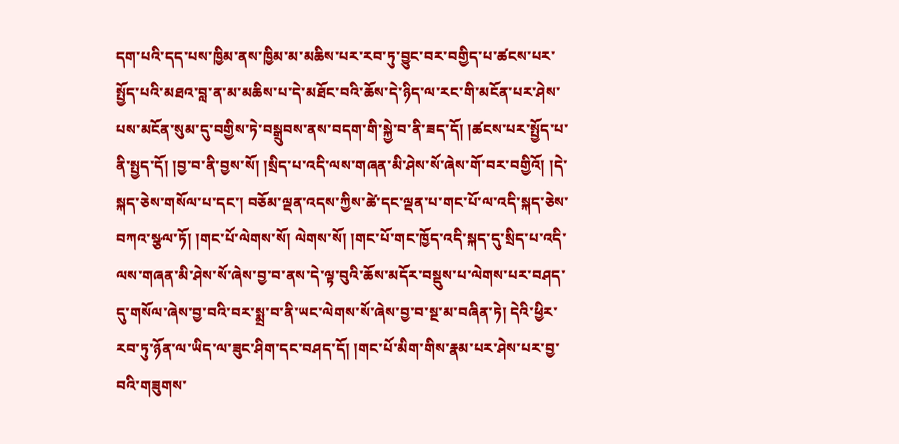དག་པའི་དད་པས་ཁྱིམ་ནས་ཁྱིམ་མ་མཆིས་པར་རབ་ཏུ་བྱུང་བར་བགྱིད་པ་ཚངས་པར་སྤྱོད་པའི་མཐའ་བླ་ན་མ་མཆིས་པ་དེ་མཐོང་བའི་ཆོས་དེ་ཉིད་ལ་རང་གི་མངོན་པར་ཤེས་པས་མངོན་སུམ་དུ་བགྱིས་ཏེ་བསྒྲུབས་ནས་བདག་གི་སྐྱེ་བ་ནི་ཟད་དོ། །ཚངས་པར་སྤྱོད་པ་ནི་སྤྱད་དོ། །བྱ་བ་ནི་བྱས་སོ། །སྲིད་པ་འདི་ལས་གཞན་མི་ཤེས་སོ་ཞེས་གོ་བར་བགྱིའོ། །དེ་སྐད་ཅེས་གསོལ་པ་དང་། བཅོམ་ལྡན་འདས་ཀྱིས་ཚེ་དང་ལྡན་པ་གང་པོ་ལ་འདི་སྐད་ཅེས་བཀའ་སྩལ་ཏོ། །གང་པོ་ལེགས་སོ། ལེགས་སོ། །གང་པོ་གང་ཁྱོད་འདི་སྐད་དུ་སྲིད་པ་འདི་ལས་གཞན་མི་ཤེས་སོ་ཞེས་བྱ་བ་ནས་དེ་ལྟ་བུའི་ཆོས་མདོར་བསྡུས་པ་ལེགས་པར་བཤད་དུ་གསོལ་ཞེས་བྱ་བའི་བར་སྨྲ་བ་ནི་ཡང་ལེགས་སོ་ཞེས་བྱ་བ་སྔ་མ་བཞིན་ཏེ། དེའི་ཕྱིར་རབ་ཏུ་ཉོན་ལ་ཡིད་ལ་ཟུང་ཤིག་དང་བཤད་དོ། །གང་པོ་མིག་གིས་རྣམ་པར་ཤེས་པར་བྱ་བའི་གཟུགས་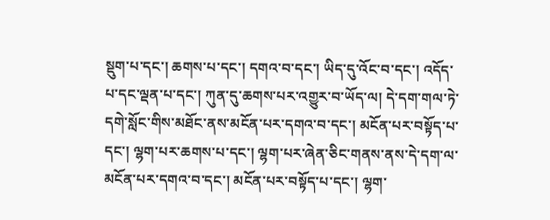སྡུག་པ་དང་། ཆགས་པ་དང་། དགའ་བ་དང་། ཡིད་དུ་འོང་བ་དང་། འདོད་པ་དང་ལྡན་པ་དང་། ཀུན་དུ་ཆགས་པར་འགྱུར་བ་ཡོད་ལ། དེ་དག་གལ་ཏེ་དགེ་སློང་གིས་མཐོང་ནས་མངོན་པར་དགའ་བ་དང་། མངོན་པར་བསྟོད་པ་དང་། ལྷག་པར་ཆགས་པ་དང་། ལྷག་པར་ཞེན་ཅིང་གནས་ནས་དེ་དག་ལ་མངོན་པར་དགའ་བ་དང་། མངོན་པར་བསྟོད་པ་དང་། ལྷག་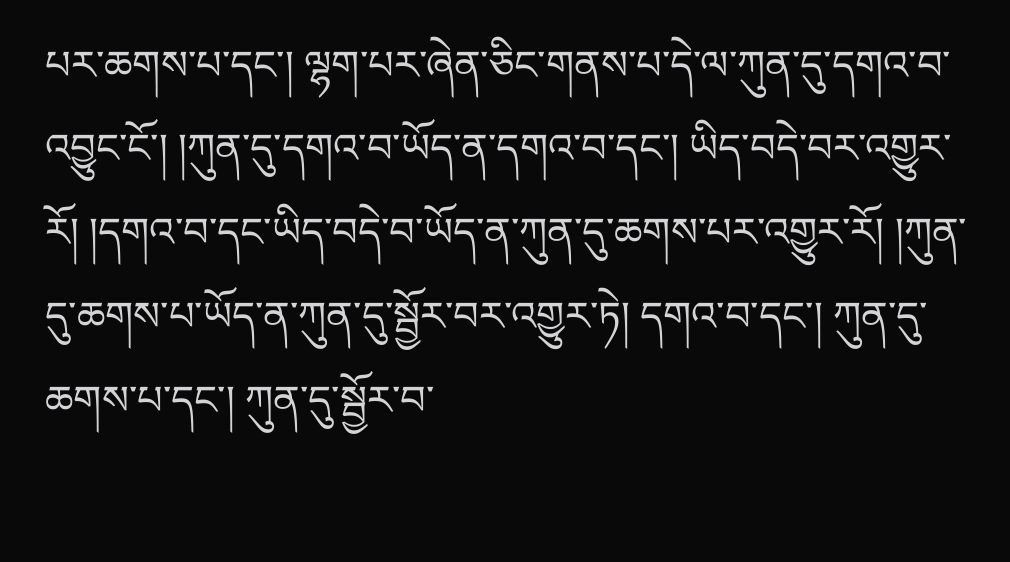པར་ཆགས་པ་དང་། ལྷག་པར་ཞེན་ཅིང་གནས་པ་དེ་ལ་ཀུན་དུ་དགའ་བ་འབྱུང་ངོ་། །ཀུན་དུ་དགའ་བ་ཡོད་ན་དགའ་བ་དང་། ཡིད་བདེ་བར་འགྱུར་རོ། །དགའ་བ་དང་ཡིད་བདེ་བ་ཡོད་ན་ཀུན་དུ་ཆགས་པར་འགྱུར་རོ། །ཀུན་དུ་ཆགས་པ་ཡོད་ན་ཀུན་དུ་སྦྱོར་བར་འགྱུར་ཏེ། དགའ་བ་དང་། ཀུན་དུ་ཆགས་པ་དང་། ཀུན་དུ་སྦྱོར་བ་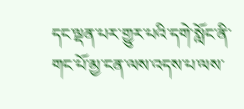དང་ལྡན་པར་གྱུར་པའི་དགེ་སློང་ནི་གང་པོ་མྱ་ངན་ལས་འདས་པ་ལས་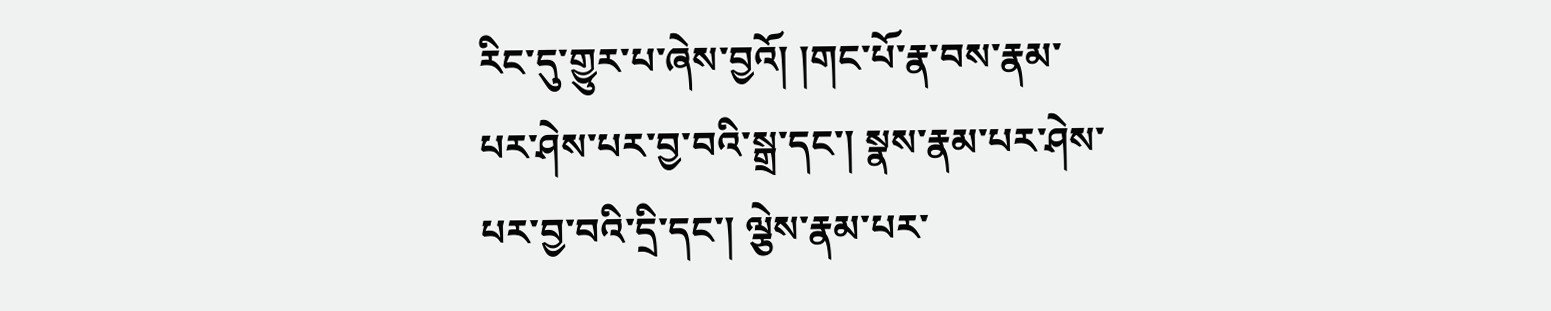རིང་དུ་གྱུར་པ་ཞེས་བྱའོ། །གང་པོ་རྣ་བས་རྣམ་པར་ཤེས་པར་བྱ་བའི་སྒྲ་དང་། སྣས་རྣམ་པར་ཤེས་པར་བྱ་བའི་དྲི་དང་། ལྕེས་རྣམ་པར་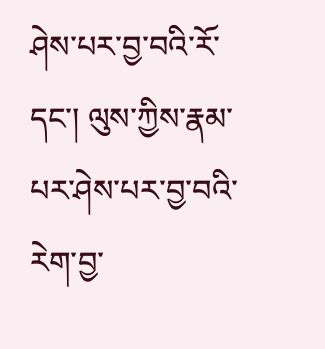ཤེས་པར་བྱ་བའི་རོ་དང་། ལུས་ཀྱིས་རྣམ་པར་ཤེས་པར་བྱ་བའི་རེག་བྱ་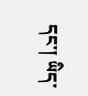དང་། ཡིད་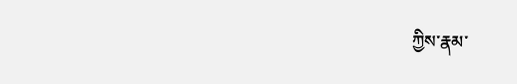ཀྱིས་རྣམ་